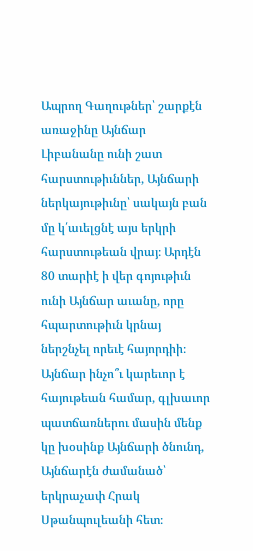Ապրող Գաղութներ՝ շարքէն առաջինը Այնճար
Լիբանանը ունի շատ հարստութիւններ, Այնճարի ներկայութիւնը՝ սակայն բան մը կ՛աւելցնէ այս երկրի հարստութեան վրայ։ Արդէն 80 տարիէ ի վեր գոյութիւն ունի Այնճար աւանը, որը հպարտութիւն կրնայ ներշնչել որեւէ հայորդիի։ Այնճար ինչո՞ւ կարեւոր է հայութեան համար, գլխաւոր պատճառներու մասին մենք կը խօսինք Այնճարի ծնունդ, Այնճարէն ժամանած՝ երկրաչափ Հրակ Սթանպուլեանի հետ։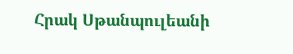Հրակ Սթանպուլեանի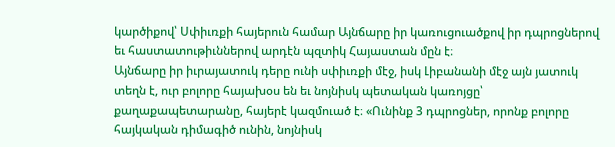կարծիքով՝ Սփիւռքի հայերուն համար Այնճարը իր կառուցուածքով իր դպրոցներով եւ հաստատութիւններով արդէն պզտիկ Հայաստան մըն է։
Այնճարը իր իւրայատուկ դերը ունի սփիւռքի մէջ, իսկ Լիբանանի մէջ այն յատուկ տեղն է, ուր բոլորը հայախօս են եւ նոյնիսկ պետական կառոյցը՝ քաղաքապետարանը, հայերէ կազմուած է։ «Ունինք 3 դպրոցներ, որոնք բոլորը հայկական դիմագիծ ունին, նոյնիսկ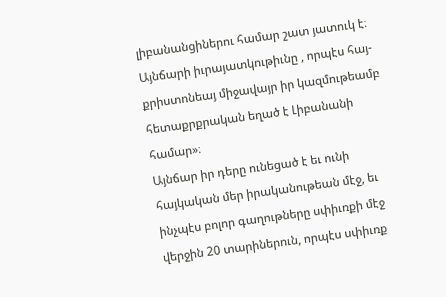լիբանանցիներու համար շատ յատուկ է։ Այնճարի իւրայատկութիւնը , որպէս հայ-քրիստոնեայ միջավայր իր կազմութեամբ հետաքրքրական եղած է Լիբանանի համար»։
Այնճար իր դերը ունեցած է եւ ունի հայկական մեր իրականութեան մէջ, եւ ինչպէս բոլոր գաղութները սփիւռքի մէջ վերջին 20 տարիներուն, որպէս սփիւռք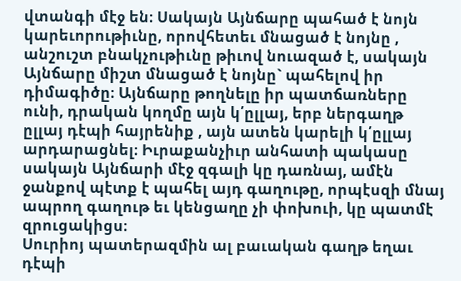վտանգի մէջ են։ Սակայն Այնճարը պահած է նոյն կարեւորութիւնը, որովհետեւ մնացած է նոյնը , անշուշտ բնակչութիւնը թիւով նուազած է, սակայն Այնճարը միշտ մնացած է նոյնը` պահելով իր դիմագիծը։ Այնճարը թողնելը իր պատճառները ունի, դրական կողմը այն կ՛ըլլայ, երբ ներգաղթ ըլլայ դէպի հայրենիք , այն ատեն կարելի կ՛ըլլայ արդարացնել։ Իւրաքանչիւր անհատի պակասը սակայն Այնճարի մէջ զգալի կը դառնայ, ամէն ջանքով պէտք է պահել այդ գաղութը, որպէսզի մնայ ապրող գաղութ եւ կենցաղը չի փոխուի, կը պատմէ զրուցակիցս։
Սուրիոյ պատերազմին ալ բաւական գաղթ եղաւ դէպի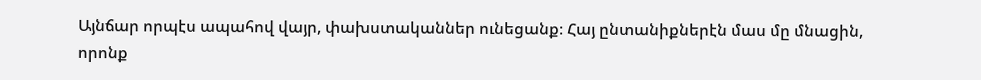Այնճար որպէս ապահով վայր, փախստականներ ունեցանք։ Հայ ընտանիքներէն մաս մը մնացին, որոնք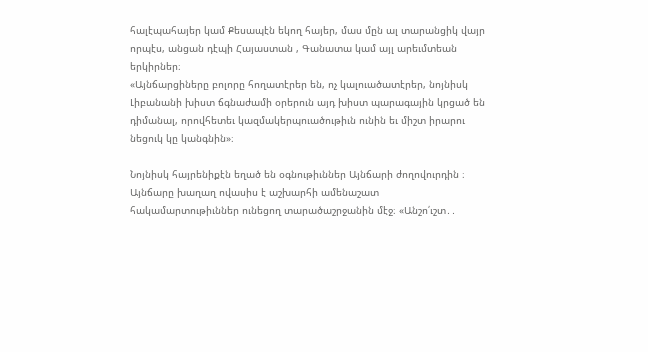հալէպահայեր կամ Քեսապէն եկող հայեր, մաս մըն ալ տարանցիկ վայր որպէս, անցան դէպի Հայաստան , Գանատա կամ այլ արեւմտեան երկիրներ։
«Այնճարցիները բոլորը հողատէրեր են, ոչ կալուածատէրեր, նոյնիսկ Լիբանանի խիստ ճգնաժամի օրերուն այդ խիստ պարագային կրցած են դիմանալ, որովհետեւ կազմակերպուածութիւն ունին եւ միշտ իրարու նեցուկ կը կանգնին»։

Նոյնիսկ հայրենիքէն եղած են օգնութիւններ Այնճարի ժողովուրդին ։
Այնճարը խաղաղ ովասիս է աշխարհի ամենաշատ հակամարտութիւններ ունեցող տարածաշրջանին մէջ։ «Անշո՛ւշտ․․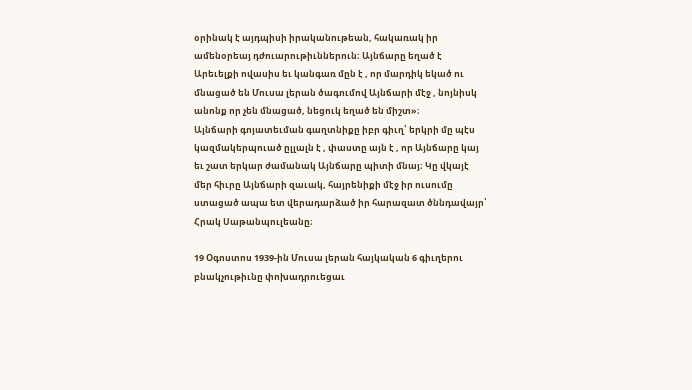օրինակ է այդպիսի իրականութեան, հակառակ իր ամենօրեայ դժուարութիւններուն։ Այնճարը եղած է Արեւելքի ովասիս եւ կանգառ մըն է , որ մարդիկ եկած ու մնացած են Մուսա լերան ծագումով Այնճարի մէջ , նոյնիսկ անոնք որ չեն մնացած, նեցուկ եղած են միշտ»։
Այնճարի գոյատեւման գաղտնիքը իբր գիւղ՝ երկրի մը պէս կազմակերպուած ըլլալն է , փաստը այն է , որ Այնճարը կայ եւ շատ երկար ժամանակ Այնճարը պիտի մնայ։ Կը վկայէ մեր հիւրը Այնճարի զաւակ, հայրենիքի մէջ իր ուսումը ստացած ապա ետ վերադարձած իր հարազատ ծննդավայր՝ Հրակ Սաթանպուլեանը։

19 Օգոստոս 1939-ին Մուսա լերան հայկական 6 գիւղերու բնակչութիւնը փոխադրուեցաւ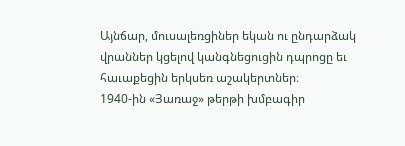Այնճար, մուսալեռցիներ եկան ու ընդարձակ վրաններ կցելով կանգնեցուցին դպրոցը եւ հաւաքեցին երկսեռ աշակերտներ։
1940-ին «Յառաջ» թերթի խմբագիր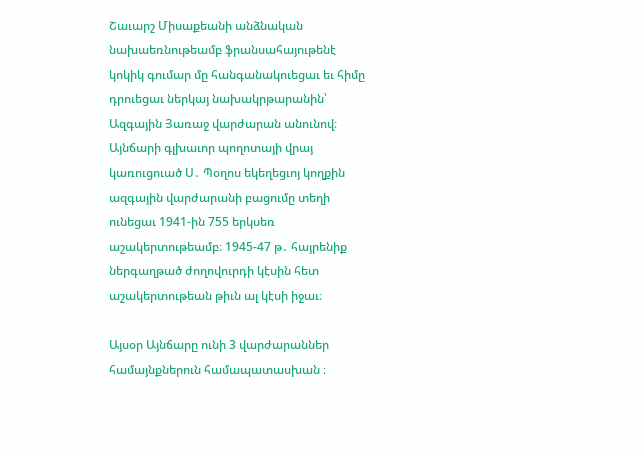Շաւարշ Միսաքեանի անձնական նախաեռնութեամբ ֆրանսահայութենէ կոկիկ գումար մը հանգանակուեցաւ եւ հիմը դրուեցաւ ներկայ նախակրթարանին՝ Ազգային Յառաջ վարժարան անունով։ Այնճարի գլխաւոր պողոտայի վրայ կառուցուած Ս․ Պօղոս եկեղեցւոյ կողքին ազգային վարժարանի բացումը տեղի ունեցաւ 1941-ին 755 երկսեռ աշակերտութեամբ։ 1945-47 թ․ հայրենիք ներգաղթած ժողովուրդի կէսին հետ աշակերտութեան թիւն ալ կէսի իջաւ։

Այսօր Այնճարը ունի 3 վարժարաններ համայնքներուն համապատասխան ։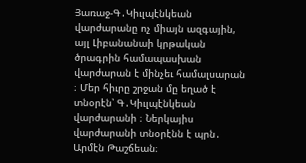Յառաջ-Գ․Կիւլպէնկեան վարժարանը ոչ միայն ազգային, այլ Լիբանանաի կրթական ծրագրին համապասխան վարժարան է մինչեւ համալսարան ։ Մեր հիւրը շրջան մը եղած է տնօրէն՝ Գ․Կիւլպէնկեան վարժարանի ։ Ներկայիս վարժարանի տնօրէնն է պրն․ Արմէն Թաշճեան։